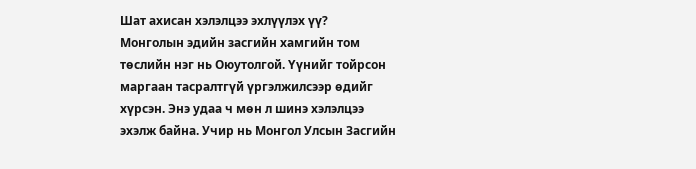Шат ахисан хэлэлцээ эхлүүлэх үү?
Монголын эдийн засгийн хамгийн том төслийн нэг нь Оюутолгой. Үүнийг тойрсон маргаан тасралтгүй үргэлжилсээр өдийг хүрсэн. Энэ удаа ч мөн л шинэ хэлэлцээ эхэлж байна. Учир нь Монгол Улсын Засгийн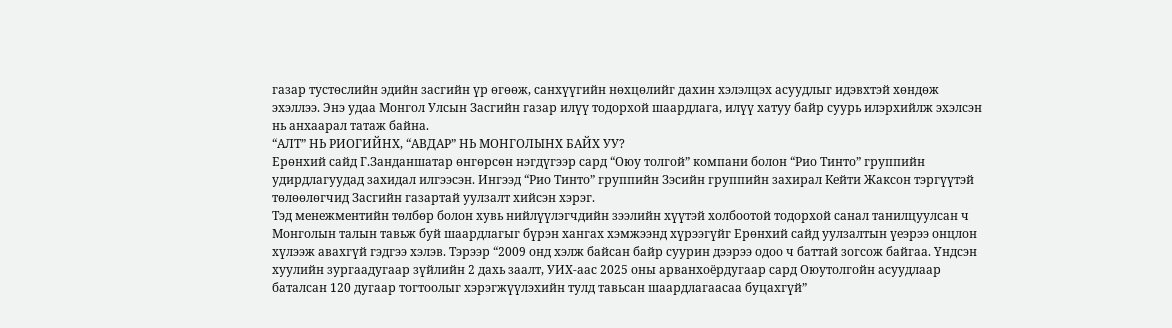газар тустөслийн эдийн засгийн үр өгөөж, санхүүгийн нөхцөлийг дахин хэлэлцэх асуудлыг идэвхтэй хөндөж эхэллээ. Энэ удаа Монгол Улсын Засгийн газар илүү тодорхой шаардлага, илүү хатуу байр суурь илэрхийлж эхэлсэн нь анхаарал татаж байна.
“АЛТ” НЬ РИОГИЙНХ, “АВДАР” НЬ МОНГОЛЫНХ БАЙХ УУ?
Ерөнхий сайд Г.Занданшатар өнгөрсөн нэгдүгээр сард “Оюу толгой” компани болон “Рио Тинто” группийн удирдлагуудад захидал илгээсэн. Ингээд “Рио Тинто” группийн Зэсийн группийн захирал Кейти Жаксон тэргүүтэй төлөөлөгчид Засгийн газартай уулзалт хийсэн хэрэг.
Тэд менежментийн төлбөр болон хувь нийлүүлэгчдийн зээлийн хүүтэй холбоотой тодорхой санал танилцуулсан ч Монголын талын тавьж буй шаардлагыг бүрэн хангах хэмжээнд хүрээгүйг Ерөнхий сайд уулзалтын үеэрээ онцлон хүлээж авахгүй гэдгээ хэлэв. Тэрээр “2009 онд хэлж байсан байр суурин дээрээ одоо ч баттай зогсож байгаа. Үндсэн хуулийн зургаадугаар зүйлийн 2 дахь заалт, УИХ-аас 2025 оны арванхоёрдугаар сард Оюутолгойн асуудлаар баталсан 120 дугаар тогтоолыг хэрэгжүүлэхийн тулд тавьсан шаардлагаасаа буцахгүй”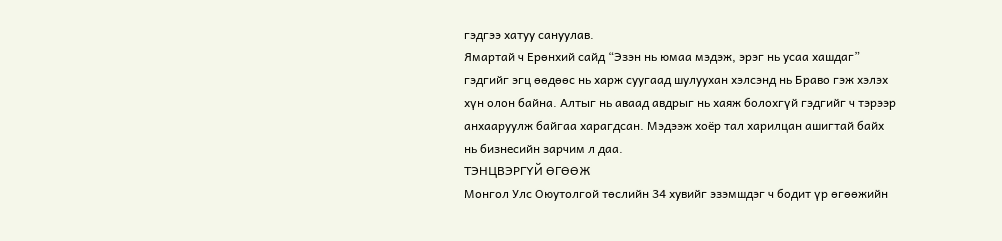гэдгээ хатуу сануулав.
Ямартай ч Ерөнхий сайд “Эзэн нь юмаа мэдэж, эрэг нь усаа хашдаг” гэдгийг эгц өөдөөс нь харж суугаад шулуухан хэлсэнд нь Браво гэж хэлэх хүн олон байна. Алтыг нь аваад авдрыг нь хаяж болохгүй гэдгийг ч тэрээр анхааруулж байгаа харагдсан. Мэдээж хоёр тал харилцан ашигтай байх нь бизнесийн зарчим л даа.
ТЭНЦВЭРГҮЙ ӨГӨӨЖ
Монгол Улс Оюутолгой төслийн 34 хувийг эзэмшдэг ч бодит үр өгөөжийн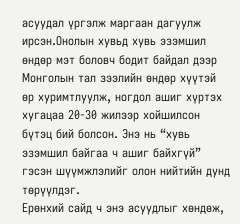асуудал үргэлж маргаан дагуулж ирсэн.Онолын хувьд хувь эзэмшил өндөр мэт боловч бодит байдал дээр Монголын тал зээлийн өндөр хүүтэй өр хуримтлуулж, ногдол ашиг хүртэх хугацаа 20-30 жилээр хойшилсон бүтэц бий болсон. Энэ нь “хувь эзэмшил байгаа ч ашиг байхгүй” гэсэн шүүмжлэлийг олон нийтийн дунд төрүүлдэг.
Ерөнхий сайд ч энэ асуудлыг хөндөж,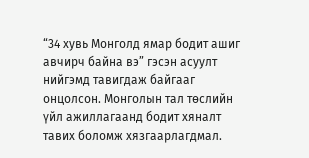“34 хувь Монголд ямар бодит ашиг авчирч байна вэ” гэсэн асуулт нийгэмд тавигдаж байгааг онцолсон. Монголын тал төслийн үйл ажиллагаанд бодит хяналт тавих боломж хязгаарлагдмал.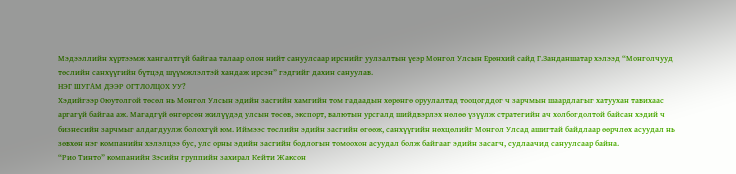Мэдээллийн хүртээмж хангалтгүй байгаа талаар олон нийт сануулсаар ирснийг уулзалтын үеэр Монгол Улсын Ерөнхий сайд Г.Занданшатар хэлээд “Монголчууд төслийн санхүүгийн бүтцэд шүүмжлэлтэй хандаж ирсэн” гэдгийг дахин сануулав.
НЭГ ШУГАМ ДЭЭР ОГТЛОЛЦОХ УУ?
Хэдийгээр Оюутолгой төсөл нь Монгол Улсын эдийн засгийн хамгийн том гадаадын хөрөнгө оруулалтад тооцогддог ч зарчмын шаардлагыг хатуухан тавихаас аргагүй байгаа аж. Магадгүй өнгөрсөн жилүүдэд улсын төсөв, экспорт, валютын урсгалд шийдвэрлэх нөлөө үзүүлж стратегийн ач холбогдолтой байсан хэдий ч бизнесийн зарчмыг алдагдуулж болохгүй юм. Иймээс төслийн эдийн засгийн өгөөж, санхүүгийн нөхцөлийг Монгол Улсад ашигтай байдлаар өөрчлөх асуудал нь зөвхөн нэг компанийн хэлэлцээ бус, улс орны эдийн засгийн бодлогын томоохон асуудал болж байгааг эдийн засагч, судлаачид сануулсаар байна.
“Рио Тинто” компанийн Зэсийн группийн захирал Кейти Жаксон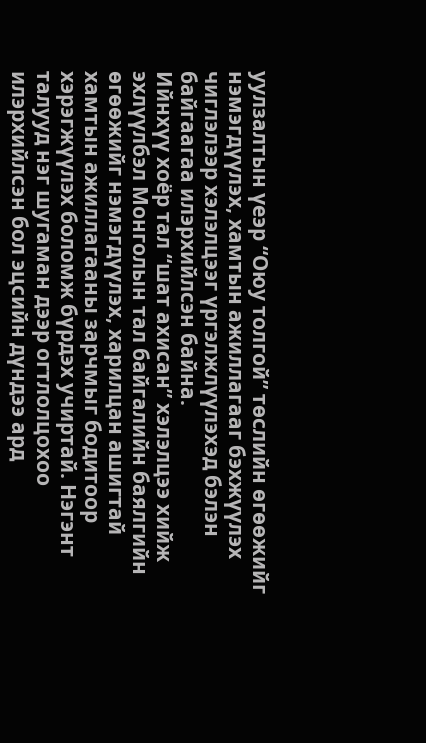уулзалтын үеэр “Оюу толгой” төслийн өгөөжийг нэмэгдүүлэх, хамтын ажиллагааг бэхжүүлэх чиглэлээр хэлэлцээг үргэлжлүүлэхэд бэлэн байгаагаа илэрхийлсэн байна.
Ийнхүү хоёр тал “шат ахисан” хэлэлцээ хийж эхлүүлбэл Монголын тал байгалийн баялгийн өгөөжийг нэмэгдүүлэх, харилцан ашигтай хамтын ажиллагааны зарчмыг бодитоор хэрэгжүүлэх боломж бүрдэх учиртай. Нэгэнт талууд нэг шугаман дээр огтлолцохоо илэрхийлсэн бол эцсийн дүндээ ард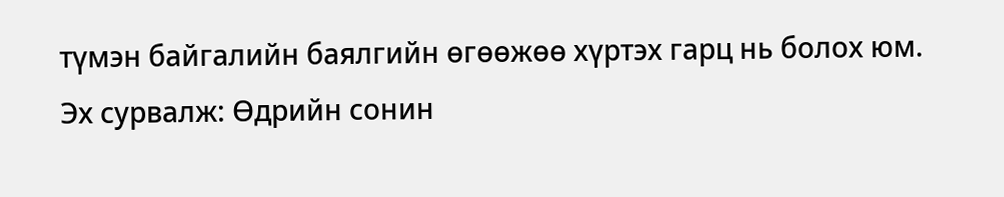түмэн байгалийн баялгийн өгөөжөө хүртэх гарц нь болох юм.
Эх сурвалж: Өдрийн сонин